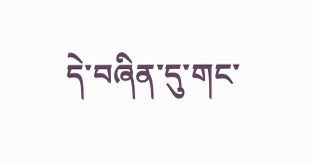དེ་བཞིན་དུ་གང་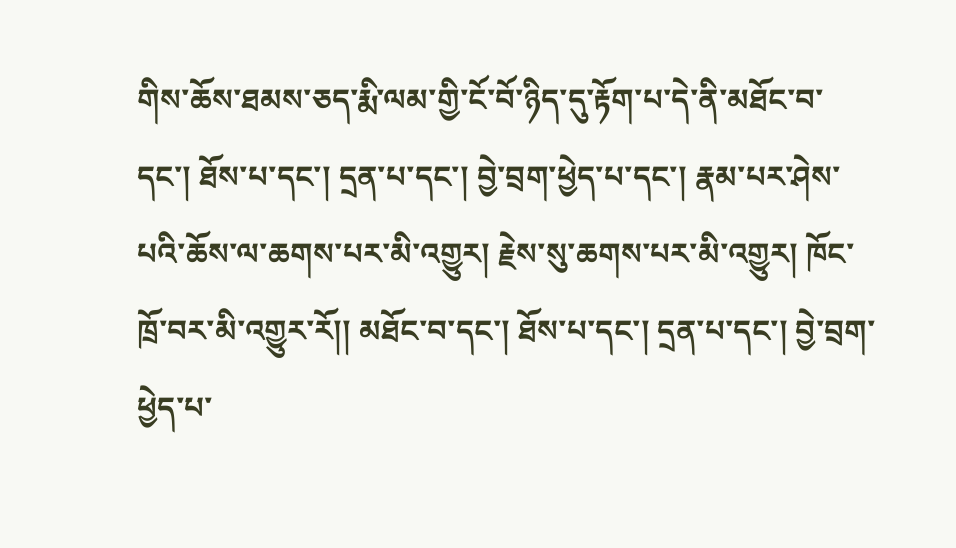གིས་ཆོས་ཐམས་ཅད་རྨི་ལམ་གྱི་ངོ་བོ་ཉིད་དུ་རྟོག་པ་དེ་ནི་མཐོང་བ་དང་། ཐོས་པ་དང་། དྲན་པ་དང་། བྱེ་བྲག་ཕྱེད་པ་དང་། རྣམ་པར་ཤེས་པའི་ཆོས་ལ་ཆགས་པར་མི་འགྱུར། རྗེས་སུ་ཆགས་པར་མི་འགྱུར། ཁོང་ཁྲོ་བར་མི་འགྱུར་རོ།། མཐོང་བ་དང་། ཐོས་པ་དང་། དྲན་པ་དང་། བྱེ་བྲག་ཕྱེད་པ་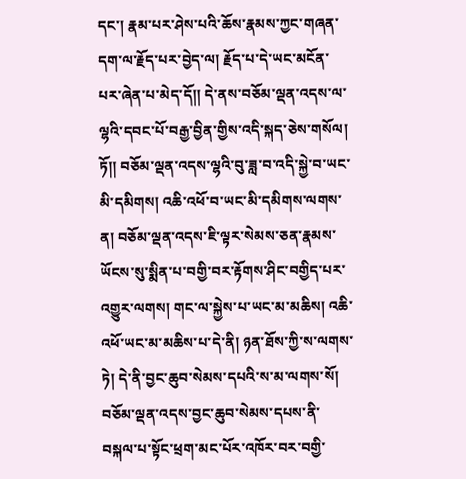དང་། རྣམ་པར་ཤེས་པའི་ཆོས་རྣམས་ཀྱང་གཞན་དག་ལ་རྗོད་པར་བྱེད་ལ། རྗོད་པ་དེ་ཡང་མངོན་པར་ཞེན་པ་མེད་དོ།། དེ་ནས་བཅོམ་ལྡན་འདས་ལ་ལྷའི་དབང་པོ་བརྒྱ་བྱིན་གྱིས་འདི་སྐད་ཅེས་གསོལ། ཏོ།། བཅོམ་ལྡན་འདས་ལྷའི་བུ་ཟླ་བ་འདི་སྐྱེ་བ་ཡང་མི་དམིགས། འཆི་འཕོ་བ་ཡང་མི་དམིགས་ལགས་ན། བཅོམ་ལྡན་འདས་ཇི་ལྟར་སེམས་ཅན་རྣམས་ཡོངས་སུ་སྨིན་པ་བགྱི་བར་རྟོགས་ཤིང་བགྱིད་པར་འགྱུར་ལགས། གང་ལ་སྐྱེས་པ་ཡང་མ་མཆིས། འཆི་འཕོ་ཡང་མ་མཆིས་པ་དེ་ནི། ཉན་ཐོས་ཀྱི་ས་ལགས་ཏེ། དེ་ནི་བྱང་ཆུབ་སེམས་དཔའི་ས་མ་ལགས་སོ། བཅོམ་ལྡན་འདས་བྱང་ཆུབ་སེམས་དཔས་ནི་བསྐལ་པ་སྟོང་ཕྲག་མང་པོར་འཁོར་བར་བགྱི་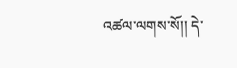འཚལ་ལགས་སོ།། དེ་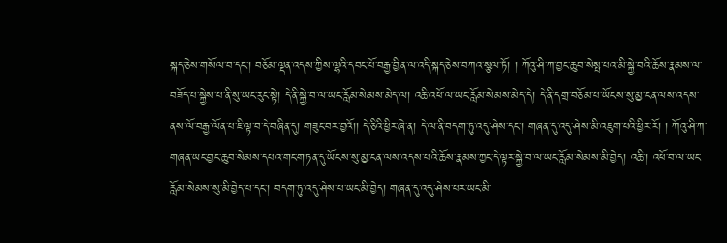སྐད་ཅེས་གསོལ་བ་དང་། བཅོམ་ལྡན་འདས་ཀྱིས་ལྷའི་དབང་པོ་བརྒྱ་བྱིན་ལ་འདི་སྐད་ཅེས་བཀའ་སྩལ་ཏོ། ། ཀོའུ་ཤི་ཀ་བྱང་ཆུབ་སེསྤ་པའ་མི་སྐྱེ་བའི་ཆོས་རྣམས་ལ་བཟོད་པ་སྐྱེས་པ་ནི་སུ་ཡང་རུང་སྟེ། དེ་ནི་སྐྱེ་བ་ལ་ཡང་རློམ་སེམས་མེད་ལ། འཆི་འཕོ་ལ་ཡང་རློམ་སེམས་མེད་དེ། དེ་ནི་དགྲ་བཅོམ་པ་ཡོངས་སུ་མྱ་ངན་ལས་འདས་ནས་ལོ་བརྒྱ་ལོན་པ་ཇི་ལྟ་བ་དེ་བཞིན་དུ། གཟུང་བར་བྱའོ།། དེ་ཅིའི་ཕྱིར་ཞེ་ན། དེ་ལ་ནི་བདག་ཏུ་འདུ་ཤེས་དང་། གཞན་དུ་འདུ་ཤེས་མི་འཇུག་པའི་ཕྱིར་རོ། ། ཀོའུ་ཤི་ཀ་གཞན་ཡང་བྱང་ཆུབ་སེམས་དཔའ་གང་གཏན་དུ་ཡོངས་སུ་མྱ་ངན་ལས་འདས་པའི་ཆོས་རྣམས་ཀྱང་དེ་ལྟར་སྐྱེ་བ་ལ་ཡང་རློམ་སེམས་མི་བྱེད། འཆི་། འཕོ་བ་ལ་ཡང་རློམ་སེམས་སུ་མི་བྱེད་པ་དང་། བདག་ཏུ་འདུ་ཤེས་པ་ཡང་མི་བྱེད། གཞན་དུ་འདུ་ཤེས་པར་ཡང་མི་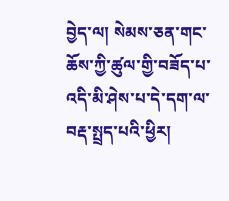བྱེད་ལ། སེམས་ཅན་གང་ཆོས་ཀྱི་ཚུལ་གྱི་བཟོད་པ་འདི་མི་ཤེས་པ་དེ་དག་ལ་བརྡ་སྤྲད་པའི་ཕྱིར།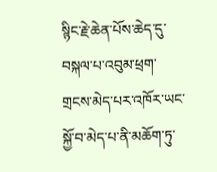སྙིང་རྗེ་ཆེན་པོས་ཆེད་དུ་བསྐལ་པ་འབུམ་ཕྲག་གྲངས་མེད་པར་འཁོར་ཡང་སྐྱོ་བ་མེད་པ་ནི་མཆོག་ཏུ་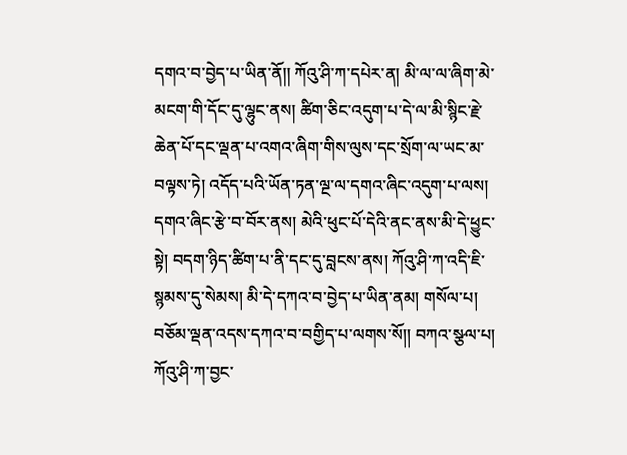དགའ་བ་བྱེད་པ་ཡིན་ནོ།། ཀོའུ་ཤི་ཀ་དཔེར་ན། མི་ལ་ལ་ཞིག་མེ་མངག་གི་དོང་དུ་ལྷུང་ནས། ཚིག་ཅིང་འདུག་པ་དེ་ལ་མི་སྙིང་རྗེ་ཆེན་པོ་དང་ལྡན་པ་འགའ་ཞིག་གིས་ལུས་དང་སྲོག་ལ་ཡང་མ་བལྟས་ཏེ། འདོད་པའི་ཡོན་ཏན་ལྔ་ལ་དགའ་ཞིང་འདུག་པ་ལས། དགའ་ཞིང་རྩེ་བ་བོར་ནས། མེའི་ཕུང་པོ་དེའི་ནང་ནས་མི་དེ་ཕྱུང་སྟེ། བདག་ཉིད་ཚིག་པ་ནི་དང་དུ་བླངས་ནས། ཀོའུ་ཤི་ཀ་འདི་ཇི་སྙམས་དུ་སེམས། མི་དེ་དཀའ་བ་བྱེད་པ་ཡིན་ནམ། གསོལ་པ། བཅོམ་ལྡན་འདས་དཀའ་བ་བགྱིད་པ་ལགས་སོ།། བཀའ་སྩལ་པ། ཀོའུ་ཤི་ཀ་བྱང་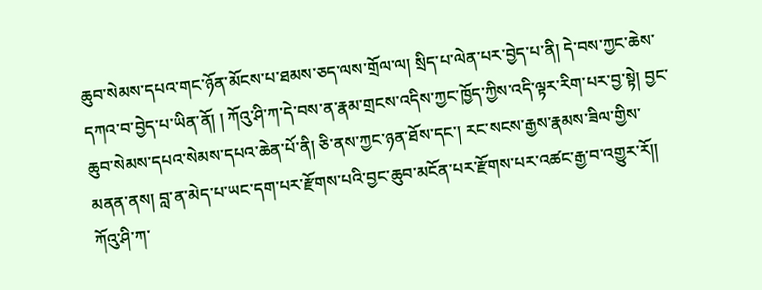ཆུབ་སེམས་དཔའ་གང་ཉོན་མོངས་པ་ཐམས་ཅད་ལས་གྲོལ་ལ། སྲིད་པ་ལེན་པར་བྱེད་པ་ནི། དེ་བས་ཀྱང་ཆེས་དཀའ་བ་བྱེད་པ་ཡིན་ནོ། ། ཀོའུ་ཤི་ཀ་དེ་བས་ན་རྣམ་གྲངས་འདིས་ཀྱང་ཁྱོད་ཀྱིས་འདི་ལྟར་རིག་པར་བྱ་སྟེ། བྱང་ཆུབ་སེམས་དཔའ་སེམས་དཔའ་ཆེན་པོ་ནི། ཅི་ནས་ཀྱང་ཉན་ཐོས་དང་། རང་སངས་རྒྱས་རྣམས་ཟིལ་གྱིས་མནན་ནས། བླ་ན་མེད་པ་ཡང་དག་པར་རྫོགས་པའི་བྱང་ཆུབ་མངོན་པར་རྫོགས་པར་འཚང་རྒྱ་བ་འགྱུར་རོ།། ཀོའུ་ཤི་ཀ་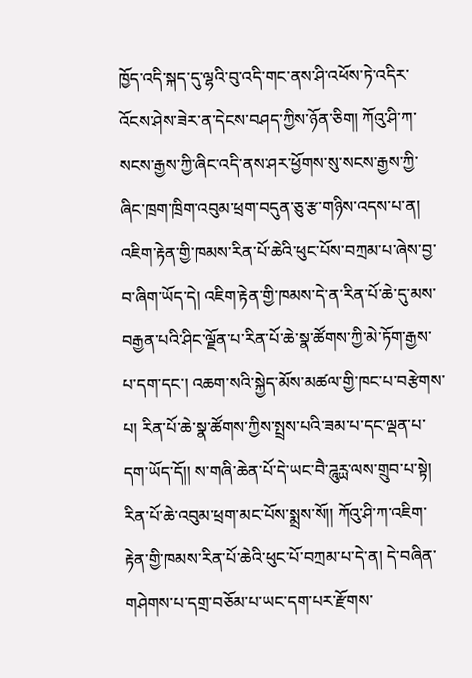ཁྱོད་འདི་སྐད་དུ་ལྷའི་བུ་འདི་གང་ནས་ཤི་འཕོས་ཏེ་འདིར་འོངས་ཤེས་ཟེར་ན་དེངས་བཤད་ཀྱིས་ཉོན་ཅིག། ཀོའུ་ཤི་ཀ་སངས་རྒྱས་ཀྱི་ཞིང་འདི་ནས་ཤར་ཕྱོགས་སུ་སངས་རྒྱས་ཀྱི་ཞིང་ཁྲག་ཁྲིག་འབུམ་ཕྲག་བདུན་ཅུ་རྩ་གཉིས་འདས་པ་ན། འཇིག་རྟེན་གྱི་ཁམས་རིན་པོ་ཆེའི་ཕུང་པོས་བཀྲམ་པ་ཞེས་བྱ་བ་ཞིག་ཡོད་དེ། འཇིག་རྟེན་གྱི་ཁམས་དེ་ན་རིན་པོ་ཆེ་དུ་མས་བརྒྱན་པའི་ཤིང་ལྗོན་པ་རིན་པོ་ཆེ་སྣ་ཚོགས་ཀྱི་མེ་ཏོག་རྒྱས་པ་དག་དང་། འཆག་སའི་སྐྱེད་མོས་མཚལ་གྱི་ཁང་པ་བརྩེགས་པ། རིན་པོ་ཆེ་སྣ་ཚོགས་ཀྱིས་སྤྲས་པའི་ཟམ་པ་དང་ལྡན་པ་དག་ཡོད་དོ།། ས་གཞི་ཆེན་པོ་དེ་ཡང་བཻ་ཌཱུཪྻ་ལས་གྲུབ་པ་སྟེ། རིན་པོ་ཆེ་འབུམ་ཕྲག་མང་པོས་སྨྲས་སོ།། ཀོའུ་ཤི་ཀ་འཇིག་རྟེན་གྱི་ཁམས་རིན་པོ་ཆེའི་ཕུང་པོ་བཀྲམ་པ་དེ་ན། དེ་བཞིན་གཤེགས་པ་དགྲ་བཅོམ་པ་ཡང་དག་པར་རྫོགས་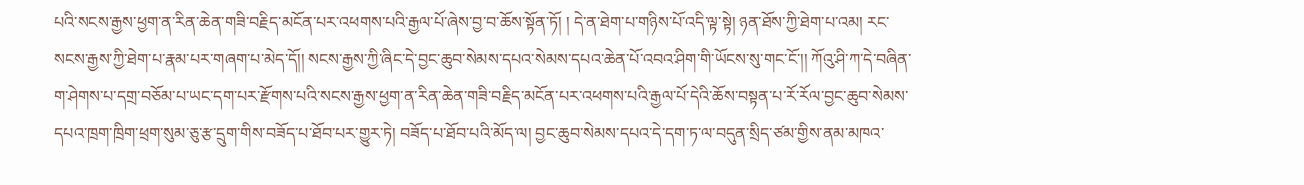པའི་སངས་རྒྱས་ཕྱག་ན་རིན་ཆེན་གཟི་བརྗིད་མངོན་པར་འཕགས་པའི་རྒྱལ་པོ་ཞེས་བྱ་བ་ཆོས་སྟོན་ཏོ། ། དེ་ན་ཐེག་པ་གཉིས་པོ་འདི་ལྟ་སྟེ། ཉན་ཐོས་ཀྱི་ཐེག་པ་འམ། རང་སངས་རྒྱས་ཀྱི་ཐེག་པ་རྣམ་པར་གཞག་པ་མེད་དོ།། སངས་རྒྱས་ཀྱི་ཞིང་དེ་བྱང་ཆུབ་སེམས་དཔའ་སེམས་དཔའ་ཆེན་པོ་འབའ་ཤིག་གི་ཡོངས་སུ་གང་ངོ་།། ཀོའུ་ཤི་ཀ་དེ་བཞིན་ག་ཤེགས་པ་དགྲ་བཅོམ་པ་ཡང་དག་པར་རྫོགས་པའི་སངས་རྒྱས་ཕྱག་ན་རིན་ཆེན་གཟི་བརྗིད་མངོན་པར་འཕགས་པའི་རྒྱལ་པོ་དེའི་ཆོས་བསྟན་པ་རོ་རོལ་བྱང་ཆུབ་སེམས་དཔའ་ཁྲག་ཁྲིག་ཕྲག་སུམ་ཅུ་རྩ་དྲུག་གིས་བཟོད་པ་ཐོབ་པར་གྱུར་ཏེ། བཟོད་པ་ཐོབ་པའི་མོད་ལ། བྱང་ཆུབ་སེམས་དཔའ་དེ་དག་ཏ་ལ་བདུན་སྲིད་ཙམ་གྱིས་ནམ་མཁའ་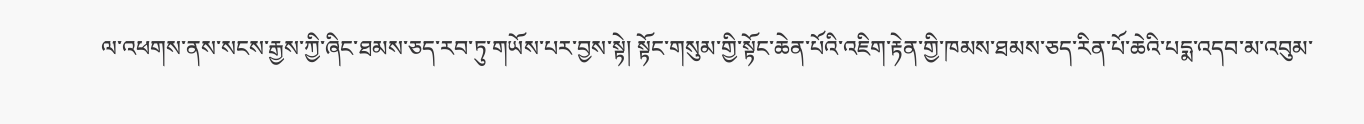ལ་འཕགས་ནས་སངས་རྒྱས་ཀྱི་ཞིང་ཐམས་ཅད་རབ་ཏུ་གཡོས་པར་བྱས་སྟེ། སྟོང་གསུམ་གྱི་སྟོང་ཆེན་པོའི་འཇིག་རྟེན་གྱི་ཁམས་ཐམས་ཅད་རིན་པོ་ཆེའི་པདྨ་འདབ་མ་འབུམ་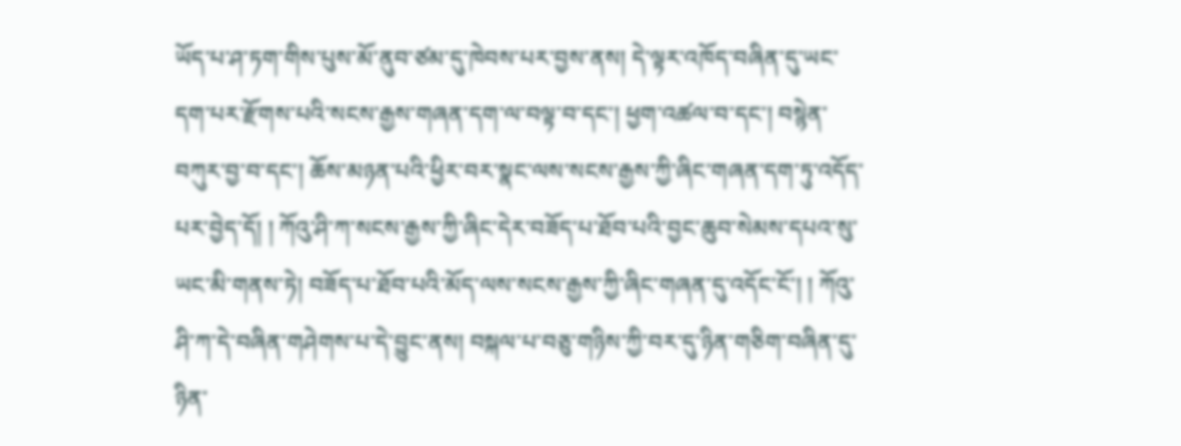ཡོད་པ་ཤ་ཏག་གིས་པུས་མོ་ནུབ་ཙམ་དུ་ཁེབས་པར་བྱས་ནས། དེ་ལྟར་འཁོད་བཞིན་དུ་ཡང་དག་པར་རྫོགས་པའི་སངས་རྒྱས་གཞན་དག་ལ་བལྟ་བ་དང་། ཕྱག་འཚལ་བ་དང་། བསྙེན་བཀུར་བྱ་བ་དང་། ཆོས་མཉན་པའི་ཕྱིར་བར་སྣང་ལས་སངས་རྒྱས་ཀྱི་ཞིང་གཞན་དག་ཏུ་འདོད་པར་བྱེད་དོ། ། ཀོའུ་ཤི་ཀ་སངས་རྒྱས་ཀྱི་ཞིང་དེར་བཟོད་པ་ཐོབ་པའི་བྱང་ཆུབ་སེམས་དཔའ་སུ་ཡང་མི་གནས་ཏེ། བཟོད་པ་ཐོབ་པའི་མོད་ལས་སངས་རྒྱས་ཀྱི་ཞིང་གཞན་དུ་འདོང་ངོ་། ། ཀོའུ་ཤི་ཀ་དེ་བཞིན་གཤེགས་པ་དེ་བྱུང་ནས། བསྐལ་པ་བཅུ་གཉིས་ཀྱི་བར་དུ་ཉིན་གཅིག་བཞིན་དུ་ཉིན་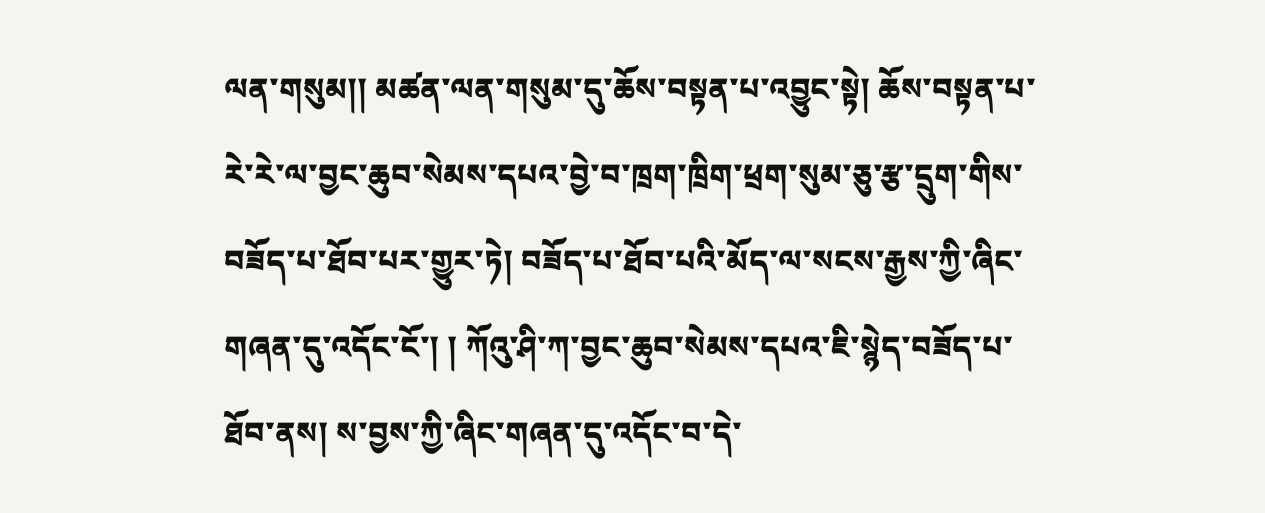ལན་གསུམ།། མཚན་ལན་གསུམ་དུ་ཆོས་བསྟན་པ་འབྱུང་སྟེ། ཆོས་བསྟན་པ་རེ་རེ་ལ་བྱང་ཆུབ་སེམས་དཔའ་བྱེ་བ་ཁྲག་ཁྲིག་ཕྲག་སུམ་ཅུ་རྩ་དྲུག་གིས་བཟོད་པ་ཐོབ་པར་གྱུར་ཏེ། བཟོད་པ་ཐོབ་པའི་མོད་ལ་སངས་རྒྱས་ཀྱི་ཞིང་གཞན་དུ་འདོང་ངོ་། ། ཀོའུ་ཤི་ཀ་བྱང་ཆུབ་སེམས་དཔའ་ཇི་སྙེད་བཟོད་པ་ཐོབ་ནས། ས་བྱས་ཀྱི་ཞིང་གཞན་དུ་འདོང་བ་དེ་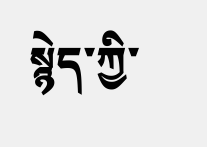སྙེད་ཀྱི་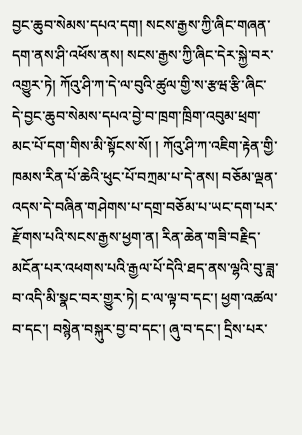བྱང་ཆུབ་སེམས་དཔའ་དག། སངས་རྒྱས་ཀྱི་ཞིང་གཞན་དག་ནས་ཤི་འཕོས་ནས། སངས་རྒྱས་ཀྱི་ཞིང་དེར་སྐྱེ་བར་འགྱུར་ཏེ། ཀོའུ་ཤི་ཀ་དེ་ལ་བུའི་ཚུལ་གྱི་ས་རྩཝ་རྩི་ཞིང་དེ་བྱང་ཆུབ་སེམས་དཔའ་བྱེ་བ་ཁྲག་ཁྲིག་འབུམ་ཕྲག་མང་པོ་དག་གིས་མི་སྟོངས་སོ། ། ཀོའུ་ཤི་ཀ་འཇིག་རྟེན་གྱི་ཁམས་རིན་པོ་ཆེའི་ཕུང་པོ་བཀྲམ་པ་དེ་ནས། བཅོམ་ལྡན་འདས་དེ་བཞིན་གཤེགས་པ་དགྲ་བཅོམ་པ་ཡང་དག་པར་རྫོགས་པའི་སངས་རྒྱས་ཕྱག་ན། རིན་ཆེན་གཟི་བརྗིད་མངོན་པར་འཕགས་པའི་རྒྱལ་པོ་དེའི་ཐད་ནས་ལྷའི་བུ་ཟླ་བ་འདི་མི་སྣང་བར་གྱུར་ཏེ། ང་ལ་ལྟ་བ་དང་། ཕྱག་འཚལ་བ་དང་། བསྙེན་བསྐུར་བྱ་བ་དང་། ཞུ་བ་དང་། དྲིས་པར་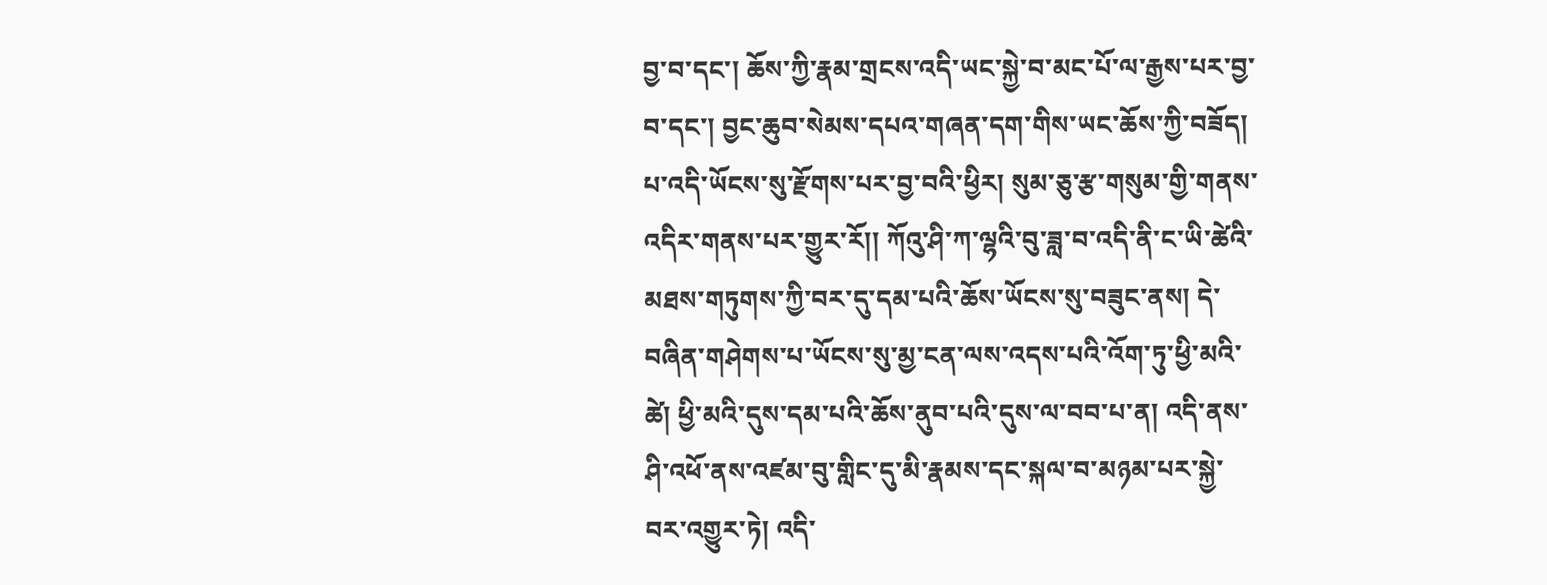བྱ་བ་དང་། ཆོས་ཀྱི་རྣམ་གྲངས་འདི་ཡང་སྐྱེ་བ་མང་པོ་ལ་རྒྱས་པར་བྱ་བ་དང་། བྱང་ཆུབ་སེམས་དཔའ་གཞན་དག་གིས་ཡང་ཆོས་ཀྱི་བཟོད། པ་འདི་ཡོངས་སུ་རྫོགས་པར་བྱ་བའི་ཕྱིར། སུམ་ཅུ་རྩ་གསུམ་གྱི་གནས་འདིར་གནས་པར་གྱུར་རོ།། ཀོའུ་ཤི་ཀ་ལྷའི་བུ་ཟླ་བ་འདི་ནི་ང་ཡི་ཚེའི་མཐས་གཏུགས་ཀྱི་བར་དུ་དམ་པའི་ཆོས་ཡོངས་སུ་བཟུང་ནས། དེ་བཞིན་གཤེགས་པ་ཡོངས་སུ་མྱ་ངན་ལས་འདས་པའི་འོག་ཏུ་ཕྱི་མའི་ཚེ། ཕྱི་མའི་དུས་དམ་པའི་ཆོས་ནུབ་པའི་དུས་ལ་བབ་པ་ན། འདི་ནས་ཤི་འཕོ་ནས་འཛམ་བུ་གླིང་དུ་མི་རྣམས་དང་སྐལ་བ་མཉམ་པར་སྐྱེ་བར་འགྱུར་ཏེ། འདི་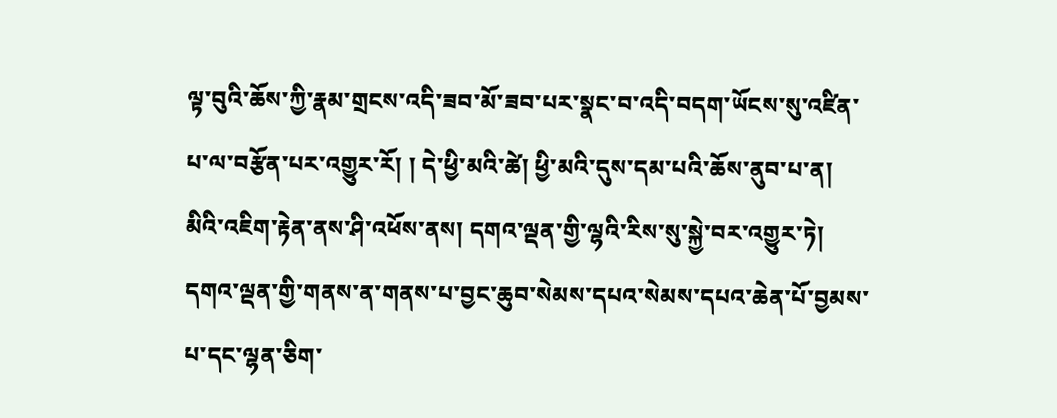ལྟ་བུའི་ཆོས་ཀྱི་རྣམ་གྲངས་འདི་ཟབ་མོ་ཟབ་པར་སྣང་བ་འདི་བདག་ཡོངས་སུ་འཛིན་པ་ལ་བརྩོན་པར་འགྱུར་རོ། ། དེ་ཕྱི་མའི་ཚེ། ཕྱི་མའི་དུས་དམ་པའི་ཆོས་ནུབ་པ་ན། མིའི་འཇིག་རྟེན་ནས་ཤི་འཕོས་ནས། དགའ་ལྡན་གྱི་ལྷའི་རིས་སུ་སྐྱེ་བར་འགྱུར་ཏེ། དགའ་ལྡན་གྱི་གནས་ན་གནས་པ་བྱང་ཆུབ་སེམས་དཔའ་སེམས་དཔའ་ཆེན་པོ་བྱམས་པ་དང་ལྷན་ཅིག་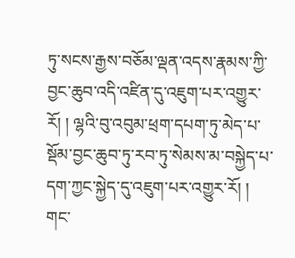ཏུ་སངས་རྒྱས་བཅོམ་ལྡན་འདས་རྣམས་ཀྱི་བྱང་ཆུབ་འདི་འཛིན་དུ་འཇུག་པར་འགྱུར་རོ། ། ལྷའི་བུ་འབུམ་ཕྲག་དཔག་ཏུ་མེད་པ་སྡོམ་བྱང་ཆུབ་ཏུ་རབ་ཏུ་སེམས་མ་བསྐྱེད་པ་དག་ཀྱང་སྐྱེད་དུ་འཇུག་པར་འགྱུར་རོ། ། གང་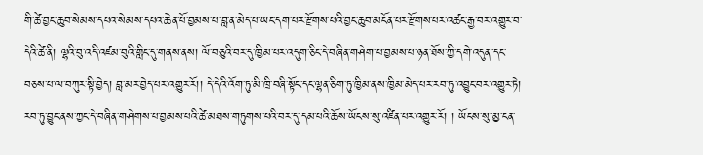གི་ཚེ་བྱང་ཆུབ་སེམས་དཔའ་སེམས་དཔའ་ཆེན་པོ་བྱམས་པ་བླ་ན་མེད་པ་ཡང་དག་པར་རྫོགས་པའི་བྱང་ཆུབ་མངོན་པར་རྫོགས་པར་འཚང་རྒྱ་བར་འགྱུར་བ་དེའི་ཚེ་ནི། ལྷའི་བུ་འདི་འཛམ་བུའི་གླིང་དུ་གནས་ནས། ལོ་བཅུའི་བར་དུ་ཁྱིམ་པར་འདུག་ཅིང་དེ་བཞིན་གཤེག་པ་བྱམས་པ་ཉན་ཐོས་ཀྱི་དགེ་འདུན་དང་བཅས་པ་ལ་བཀུར་སྟི་བྱེད། བླ་མར་བྱེད་པར་འགྱུར་རོ།། དེ་དེའི་འོག་ཏུ་མི་ཁྲི་བཞི་སྟོང་དང་ལྷན་ཅིག་ཏུ་ཁྱིམ་ནས་ཁྱིམ་མེད་པར་རབ་ཏུ་འབྱུང་བར་འགྱུར་ཏེ། རབ་ཏུ་བྱུང་ནས་ཀྱང་དེ་བཞིན་གཤེགས་པ་བྱམས་པའི་ཚེ་མཐས་གཏུགས་པའི་བར་དུ་དམ་པའི་ཆོས་ཡོངས་སུ་འཛིན་པར་འགྱུར་རོ། ། ཡོངས་སུ་མྱ་ངན་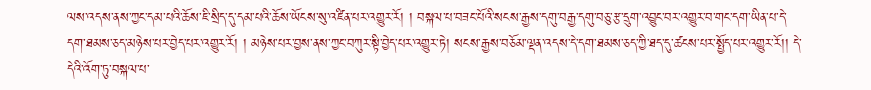ལས་འདས་ནས་ཀྱང་དམ་པའི་ཆོས་ཇི་སྲིད་དུ་དམ་པའི་ཆོས་ཡོངས་སུ་འཛིན་པར་འགྱུར་རོ། ། བསྐལ་པ་བཟང་པོའི་སངས་རྒྱས་དགུ་བརྒྱ་དགུ་བཅུ་རྩ་དྲུག་འབྱུང་བར་འགྱུར་བ་གང་དག་ཡིན་པ་དེ་དག་ཐམས་ཅད་མཉེས་པར་བྱེད་པར་འགྱུར་རོ། ། མཉེས་པར་བྱས་ནས་ཀྱང་བཀུར་སྟི་བྱེད་པར་འགྱུར་ཏེ། སངས་རྒྱས་བཅོམ་ལྡན་འདས་དེ་དག་ཐམས་ཅད་ཀྱི་ཐད་དུ་ཚངས་པར་སྤྱོད་པར་འགྱུར་རོ།། དེ་དེའི་འོག་ཏུ་བསྐལ་པ་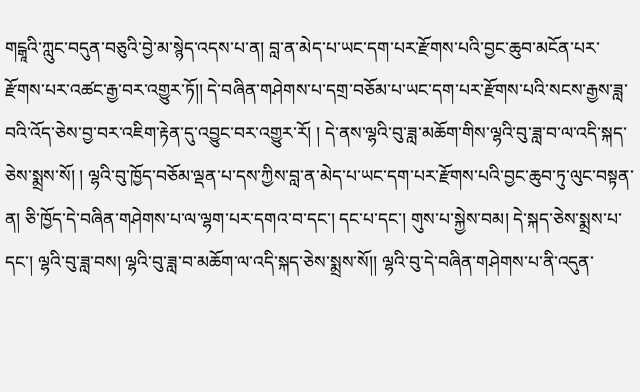གངྒཱའི་ཀླུང་བདུན་བཅུའི་བྱེ་མ་སྙེད་འདས་པ་ན། བླ་ན་མེད་པ་ཡང་དག་པར་རྫོགས་པའི་བྱང་ཆུབ་མངོན་པར་རྫོགས་པར་འཚང་རྒྱ་བར་འགྱུར་ཏོ།། དེ་བཞིན་གཤེགས་པ་དགྲ་བཅོམ་པ་ཡང་དག་པར་རྫོགས་པའི་སངས་རྒྱས་ཟླ་བའི་འོད་ཅེས་བྱ་བར་འཇིག་རྟེན་དུ་འབྱུང་བར་འགྱུར་རོ། ། དེ་ནས་ལྷའི་བུ་ཟླ་མཆོག་གིས་ལྷའི་བུ་ཟླ་བ་ལ་འདི་སྐད་ཅེས་སྨྲས་སོ། ། ལྷའི་བུ་ཁྱོད་བཅོམ་ལྡན་པ་དས་ཀྱིས་བླ་ན་མེད་པ་ཡང་དག་པར་རྫོགས་པའི་བྱང་ཆུབ་ཏུ་ལུང་བསྟན་ན། ཅི་ཁྱོད་དེ་བཞིན་གཤེགས་པ་ལ་ལྷག་པར་དགའ་བ་དང་། དང་པ་དང་། གུས་པ་སྐྱེས་བམ། དེ་སྐད་ཅེས་སྨྲས་པ་དང་། ལྷའི་བུ་ཟླ་བས། ལྷའི་བུ་ཟླ་བ་མཆོག་ལ་འདི་སྐད་ཅེས་སྨྲས་སོ།། ལྷའི་བུ་དེ་བཞིན་གཤེགས་པ་ནི་འདུན་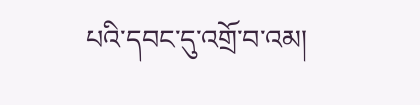པའི་དབང་དུ་འགྲོ་བ་འམ།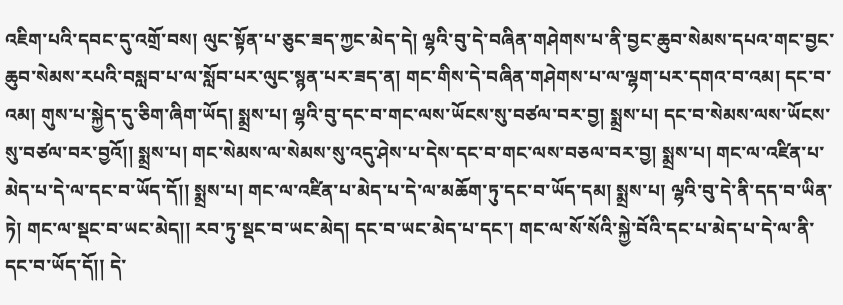འཇིག་པའི་དབང་དུ་འགྲོ་བས། ལུང་སྟོན་པ་ཅུང་ཟད་ཀྱང་མེད་དེ། ལྷའི་བུ་དེ་བཞིན་གཤེགས་པ་ནི་བྱང་ཆུབ་སེམས་དཔའ་གང་བྱང་ཆུབ་སེམས་རཔའི་བསླབ་པ་ལ་སློབ་པར་ལུང་སྙན་པར་ཟད་ན། གང་གིས་དེ་བཞིན་གཤེགས་པ་ལ་ལྷག་པར་དགའ་བ་འམ། དང་བ་འམ། གུས་པ་སྐྱེད་དུ་ཅིག་ཞིག་ཡོད། སྨྲས་པ། ལྷའི་བུ་དང་བ་གང་ལས་ཡོངས་སུ་བཙལ་བར་བྱ། སྨྲས་པ། དང་བ་སེམས་ལས་ཡོངས་སུ་བཙལ་བར་བྱའོ།། སྨྲས་པ། གང་སེམས་ལ་སེམས་སུ་འདུ་ཤེས་པ་དེས་དང་བ་གང་ལས་བཅལ་བར་བྱ། སྨྲས་པ། གང་ལ་འཛིན་པ་མེད་པ་དེ་ལ་དང་བ་ཡོད་དོ།། སྨྲས་པ། གང་ལ་འཛིན་པ་མེད་པ་དེ་ལ་མཆོག་ཏུ་དང་བ་ཡོད་དམ། སྨྲས་པ། ལྷའི་བུ་དེ་ནི་དད་བ་ཡིན་ཏེ། གང་ལ་སྡང་བ་ཡང་མེད།། རབ་ཏུ་སྡང་བ་ཡང་མེད། དང་བ་ཡང་མེད་པ་དང་། གང་ལ་སོ་སོའི་སྐྱེ་བོའི་དང་པ་མེད་པ་དེ་ལ་ནི་དང་བ་ཡོད་དོ།། དེ་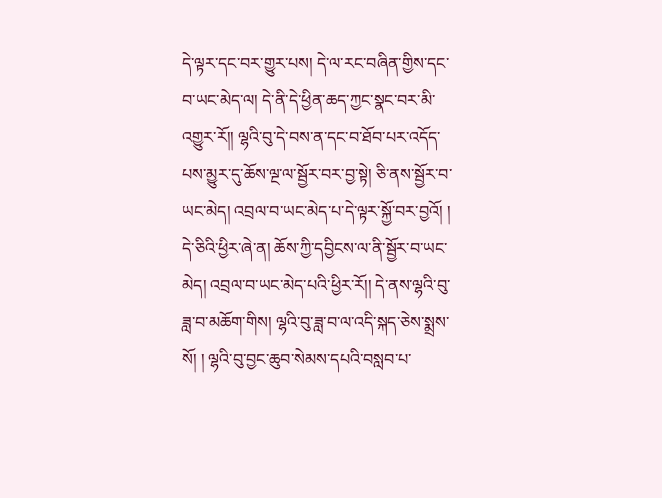དེ་ལྟར་དང་བར་གྱུར་པས། དེ་ལ་རང་བཞིན་གྱིས་དང་བ་ཡང་མེད་ལ། དེ་ནི་དེ་ཕྱིན་ཆད་ཀྱང་སྣང་བར་མི་འགྱུར་རོ།། ལྷའི་བུ་དེ་བས་ན་དང་བ་ཐོབ་པར་འདོད་པས་མྱུར་དུ་ཆོས་ལྔ་ལ་སྦྱོར་བར་བྱ་སྟེ། ཅི་ནས་སྦྱོར་བ་ཡང་མེད། འབྲལ་བ་ཡང་མེད་པ་དེ་ལྟར་སྐྱོ་བར་བྱའོ། ། དེ་ཅིའི་ཕྱིར་ཞེ་ན། ཆོས་ཀྱི་དབྱིངས་ལ་ནི་སྦྱོར་བ་ཡང་མེད། འབྲལ་བ་ཡང་མེད་པའི་ཕྱིར་རོ།། དེ་ནས་ལྷའི་བུ་ཟླ་བ་མཆོག་གིས། ལྷའི་བུ་ཟླ་བ་ལ་འདི་སྐད་ཅེས་སྨྲས་སོ། ། ལྷའི་བུ་བྱང་ཆུབ་སེམས་དཔའི་བསླབ་པ་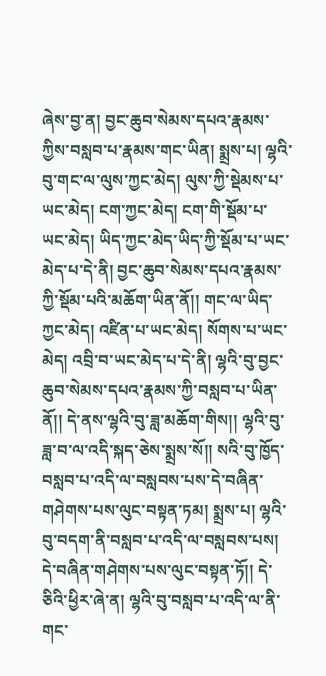ཞེས་བྱ་ན། བྱང་ཆུབ་སེམས་དཔའ་རྣམས་ཀྱིས་བསླབ་པ་རྣམས་གང་ཡིན། སྨྲས་པ། ལྷའི་བུ་གང་ལ་ལུས་ཀྱང་མེད། ལུས་ཀྱི་སྡེམས་པ་ཡང་མེད། ངག་ཀྱང་མེད། ངག་གི་སྡོམ་པ་ཡང་མེད། ཡིད་ཀྱང་མེད་ཡིད་ཀྱི་སྡོམ་པ་ཡང་མེད་པ་དེ་ནི། བྱང་ཆུབ་སེམས་དཔའ་རྣམས་ཀྱི་སྡོམ་པའི་མཆོག་ཡིན་ནོ།། གང་ལ་ཡིད་ཀྱང་མེད། འཛིན་པ་ཡང་མེད། སོགས་པ་ཡང་མེད། འབྲི་བ་ཡང་མེད་པ་དེ་ནི། ལྷའི་བུ་བྱང་ཆུབ་སེམས་དཔའ་རྣམས་ཀྱི་བསླབ་པ་ཡིན་ནོ།། དེ་ནས་ལྷའི་བུ་ཟླ་མཆོག་གིས།། ལྷའི་བུ་ཟླ་བ་ལ་འདི་སྐད་ཅེས་སྨྲས་སོ།། སའི་བུ་ཁྱོད་བསླབ་པ་འདི་ལ་བསླབས་པས་དེ་བཞིན་གཤེགས་པས་ལུང་བསྟན་ཏམ། སྨྲས་པ། ལྷའི་བུ་བདག་ནི་བསླབ་པ་འདི་ལ་བསླབས་པས། དེ་བཞིན་གཤེགས་པས་ལུང་བསྟན་ཏོ།། དེ་ཅིའི་ཕྱིར་ཞེ་ན། ལྷའི་བུ་བསླབ་པ་འདི་ལ་ནི་གང་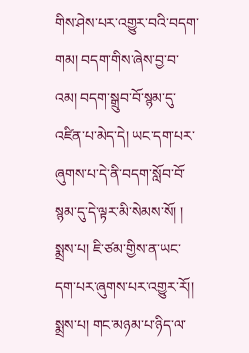གིས་ཤེས་པར་འགྱུར་བའི་བདག་གམ། བདག་གིས་ཞེས་བྱ་བ་འམ། བདག་སྒྲུབ་བོ་སྙམ་དུ་འཛིན་པ་མེད་དེ། ཡང་དག་པར་ཞུགས་པ་དེ་ནི་བདག་སློབ་བོ་སྙམ་དུ་དེ་ལྟར་མི་སེམས་སོ། ། སྨྲས་པ། ཇི་ཙམ་གྱིས་ན་ཡང་དག་པར་ཞུགས་པར་འགྱུར་རོ།། སྨྲས་པ། གང་མཉམ་པ་ཉིད་ལ་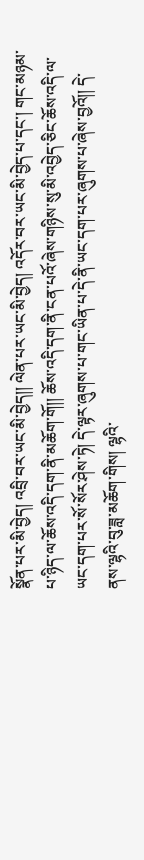སྣོན་པར་མི་བྱེད། འབྲི་བར་ཡང་མི་བྱེད།། ལེན་པར་ཡང་མི་བྱེད། འདོར་བར་ཡང་མི་བྱེད་པ་དང་། གང་མཉམ་པ་ཉིད་ལ་ཆོས་འདི་དག་ནི་མཆོག་གོ།། ཆོས་འདི་དག་ནི་ངན་པའོ་ཞེས་གཉིས་སུ་མི་འབྱེད་ཅིང་ཆོས་འདི་ལ་ཡང་དག་པར་སོ་སོར་ཤེས་ཏེ། དེ་ལྟར་ཞུགས་པ་གང་ཡིན་པ་དེ་ནི་ཡང་དག་པར་ཞུགས་པ་ཞེས་བྱའོ།། དེ་ནས་ལྷའི་བུ་ཟླ་མཆོག་གིས། ལྷའི་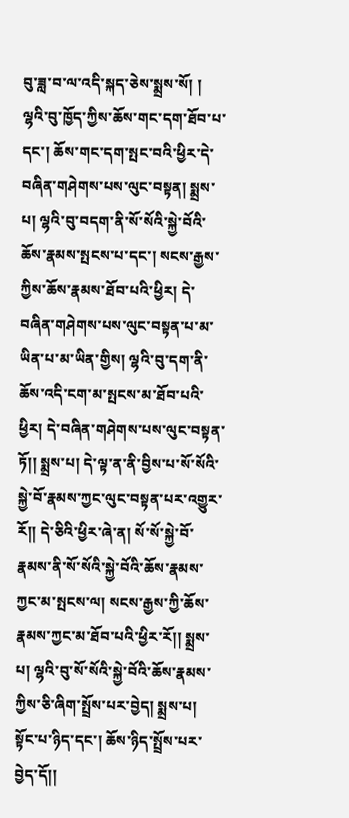བུ་ཟླ་བ་ལ་འདི་སྐད་ཅེས་སྨྲས་སོ། ། ལྷའི་བུ་ཁྱོད་ཀྱིས་ཆོས་གང་དག་ཐོབ་པ་དང་། ཆོས་གང་དག་སྤང་བའི་ཕྱིར་དེ་བཞིན་གཤེགས་པས་ལུང་བསྟན། སྨྲས་པ། ལྷའི་བུ་བདག་ནི་སོ་སོའི་སྐྱེ་བོའི་ཆོས་རྣམས་སྤངས་པ་དང་། སངས་རྒྱས་ཀྱིས་ཆོས་རྣམས་ཐོབ་པའི་ཕྱིར། དེ་བཞིན་གཤེགས་པས་ལུང་བསྟན་པ་མ་ཡིན་པ་མ་ཡིན་གྱིས། ལྷའི་བུ་དག་ནི་ཆོས་འདི་ངག་མ་སྤངས་མ་ཐོབ་པའི་ཕྱིར། དེ་བཞིན་གཤེགས་པས་ལུང་བསྟན་ཏོ།། སྨྲས་པ། དེ་ལྟ་ན་ནི་བྱིས་པ་སོ་སོའི་སྐྱེ་བོ་རྣམས་ཀྱང་ལུང་བསྟན་པར་འགྱུར་རོ།། དེ་ཅིའི་ཕྱིར་ཞེ་ན། སོ་སོ་སྐྱེ་བོ་རྣམས་ནི་སོ་སོའི་སྐྱེ་བོའི་ཆོས་རྣམས་ཀྱང་མ་སྤངས་ལ། སངས་རྒྱས་ཀྱི་ཆོས་རྣམས་ཀྱང་མ་ཐོབ་པའི་ཕྱིར་རོ།། སྨྲས་པ། ལྷའི་བུ་སོ་སོའི་སྐྱེ་བོའི་ཆོས་རྣམས་ཀྱིས་ཅི་ཞིག་སྤྲོས་པར་བྱེད། སྨྲས་པ། སྟོང་པ་ཉིད་དང་། ཆོས་ཉིད་སྤྲོས་པར་བྱེད་དོ།།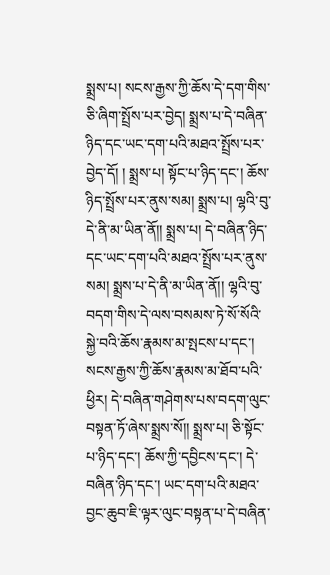སྨྲས་པ། སངས་རྒྱས་ཀྱི་ཆོས་དེ་དག་གིས་ཅི་ཞིག་སྤྲོས་པར་བྱེད། སྨྲས་པ་དེ་བཞིན་ཉིད་དང་ཡང་དག་པའི་མཐའ་སྤྲོས་པར་བྱེད་དོ། ། སྨྲས་པ། སྟོང་པ་ཉིད་དང་། ཆོས་ཉིད་སྤྲོས་པར་ནུས་སམ། སྨྲས་པ། ལྷའི་བུ་དེ་ནི་མ་ཡིན་ནོ།། སྨྲས་པ། དེ་བཞིན་ཉིད་དང་ཡང་དག་པའི་མཐའ་སྤྲོས་པར་ནུས་སམ། སྨྲས་པ་དེ་ནི་མ་ཡིན་ནོ།། ལྷའི་བུ་བདག་གིས་དེ་ལས་བསམས་ཏེ་སོ་སོའི་སྐྱེ་བའི་ཆོས་རྣམས་མ་སྤངས་པ་དང་། སངས་རྒྱས་ཀྱི་ཆོས་རྣམས་མ་ཐོབ་པའི་ཕྱིར། དེ་བཞིན་གཤེགས་པས་བདག་ལུང་བསྟན་ཏོ་ཞེས་སྨྲས་སོ།། སྨྲས་པ། ཅི་སྟོང་པ་ཉིད་དང་། ཆོས་ཀྱི་དབྱིངས་དང་། དེ་བཞིན་ཉིད་དང་། ཡང་དག་པའི་མཐའ་བྱང་ཆུབ་ཇི་ལྟར་ལུང་བསྟན་པ་དེ་བཞིན་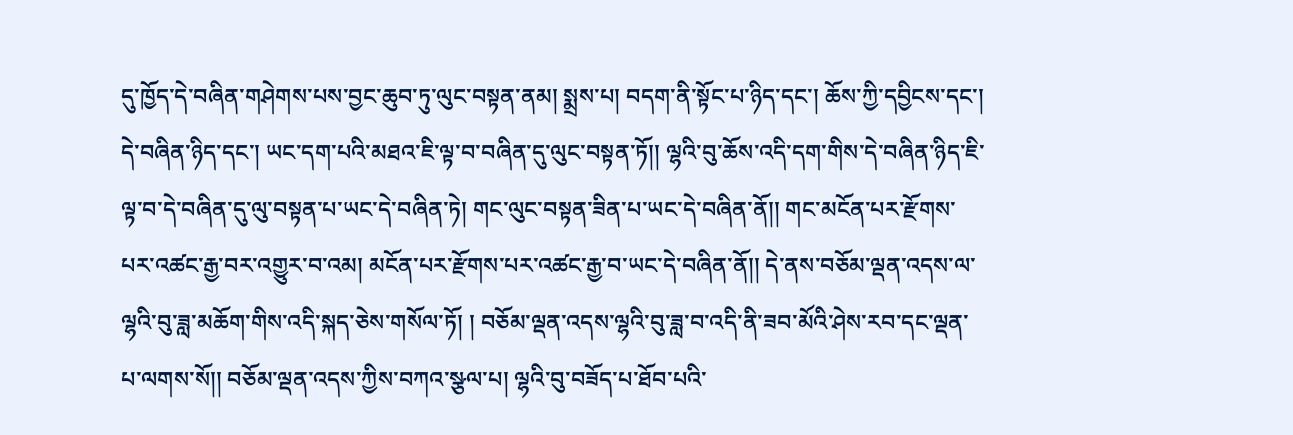དུ་ཁྱོད་དེ་བཞིན་གཤེགས་པས་བྱང་ཆུབ་ཏུ་ལུང་བསྟན་ནམ། སྨྲས་པ། བདག་ནི་སྟོང་པ་ཉིད་དང་། ཆོས་ཀྱི་དབྱིངས་དང་། དེ་བཞིན་ཉིད་དང་། ཡང་དག་པའི་མཐའ་ཇི་ལྟ་བ་བཞིན་དུ་ལུང་བསྟན་ཏོ།། ལྷའི་བུ་ཆོས་འདི་དག་གིས་དེ་བཞིན་ཉིད་ཇི་ལྟ་བ་དེ་བཞིན་དུ་ལུ་བསྟན་པ་ཡང་དེ་བཞིན་ཏེ། གང་ལུང་བསྟན་ཟིན་པ་ཡང་དེ་བཞིན་ནོ།། གང་མངོན་པར་རྫོགས་པར་འཚང་རྒྱ་བར་འགྱུར་བ་འམ། མངོན་པར་རྫོགས་པར་འཚང་རྒྱ་བ་ཡང་དེ་བཞིན་ནོ།། དེ་ནས་བཅོམ་ལྡན་འདས་ལ་ལྷའི་བུ་ཟླ་མཆོག་གིས་འདི་སྐད་ཅེས་གསོལ་ཏོ། ། བཅོམ་ལྡན་འདས་ལྷའི་བུ་ཟླ་བ་འདི་ནི་ཟབ་མོའི་ཤེས་རབ་དང་ལྡན་པ་ལགས་སོ།། བཅོམ་ལྡན་འདས་ཀྱིས་བཀའ་སྩལ་པ། ལྷའི་བུ་བཟོད་པ་ཐོབ་པའི་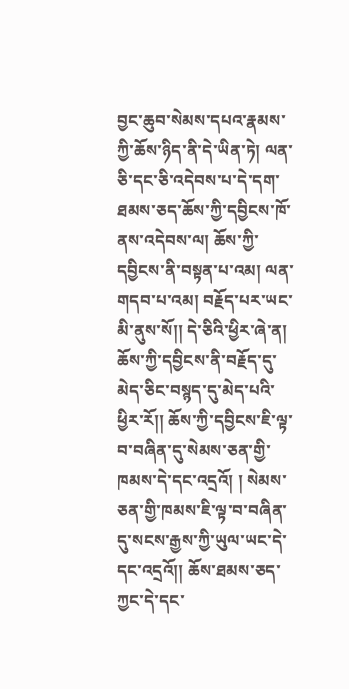བྱང་ཆུབ་སེམས་དཔའ་རྣམས་ཀྱི་ཆོས་ཉིད་ནི་དེ་ཡིན་ཏེ། ལན་ཅི་དང་ཅི་འདེབས་པ་དེ་དག་ཐམས་ཅད་ཆོས་ཀྱི་དབྱིངས་ཁོ་ནས་འདེབས་ལ། ཆོས་ཀྱི་དབྱིངས་ནི་བསྟན་པ་འམ། ལན་གདབ་པ་འམ། བརྗོད་པར་ཡང་མི་ནུས་སོ།། དེ་ཅིའི་ཕྱིར་ཞེ་ན། ཆོས་ཀྱི་དབྱིངས་ནི་བརྗོད་དུ་མེད་ཅིང་བསྙད་དུ་མེད་པའི་ཕྱིར་རོ།། ཆོས་ཀྱི་དབྱིངས་ཇི་ལྟ་བ་བཞིན་དུ་སེམས་ཅན་གྱི་ཁམས་དེ་དང་འདྲའོ། ། སེམས་ཅན་གྱི་ཁམས་ཇི་ལྟ་བ་བཞིན་དུ་སངས་རྒྱས་ཀྱི་ཡུལ་ཡང་དེ་དང་འདྲའོ།། ཆོས་ཐམས་ཅད་ཀྱང་དེ་དང་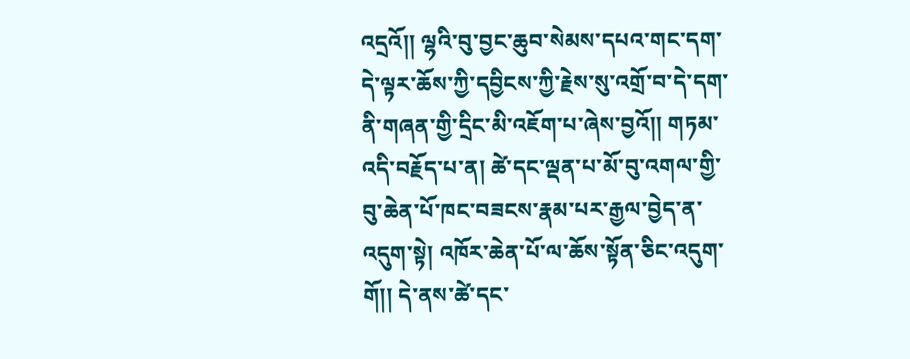འདྲའོ།། ལྷའི་བུ་བྱང་ཆུབ་སེམས་དཔའ་གང་དག་དེ་ལྟར་ཆོས་ཀྱི་དབྱིངས་ཀྱི་རྗེས་སུ་འགྲོ་བ་དེ་དག་ནི་གཞན་གྱི་དྲིང་མི་འཇོག་པ་ཞེས་བྱའོ།། གཏམ་འདི་བརྗོད་པ་ན། ཚེ་དང་ལྡན་པ་མོ་བུ་འགལ་གྱི་བུ་ཆེན་པོ་ཁང་བཟངས་རྣམ་པར་རྒྱལ་བྱེད་ན་འདུག་སྟེ། འཁོར་ཆེན་པོ་ལ་ཆོས་སྟོན་ཅིང་འདུག་གོ།། དེ་ནས་ཚེ་དང་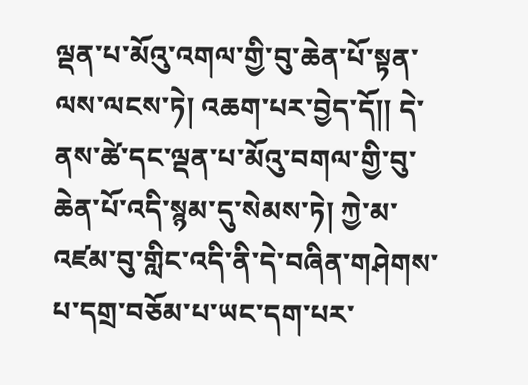ལྡན་པ་མོའུ་འགལ་གྱི་བུ་ཆེན་པོ་སྟན་ལས་ལངས་ཏེ། འཆག་པར་བྱེད་དོ།། དེ་ནས་ཚེ་དང་ལྡན་པ་མོའུ་བགལ་གྱི་བུ་ཆེན་པོ་འདི་སྙམ་དུ་སེམས་ཏེ། ཀྱེ་མ་འཛམ་བུ་གླིང་འདི་ནི་དེ་བཞིན་གཤེགས་པ་དགྲ་བཅོམ་པ་ཡང་དག་པར་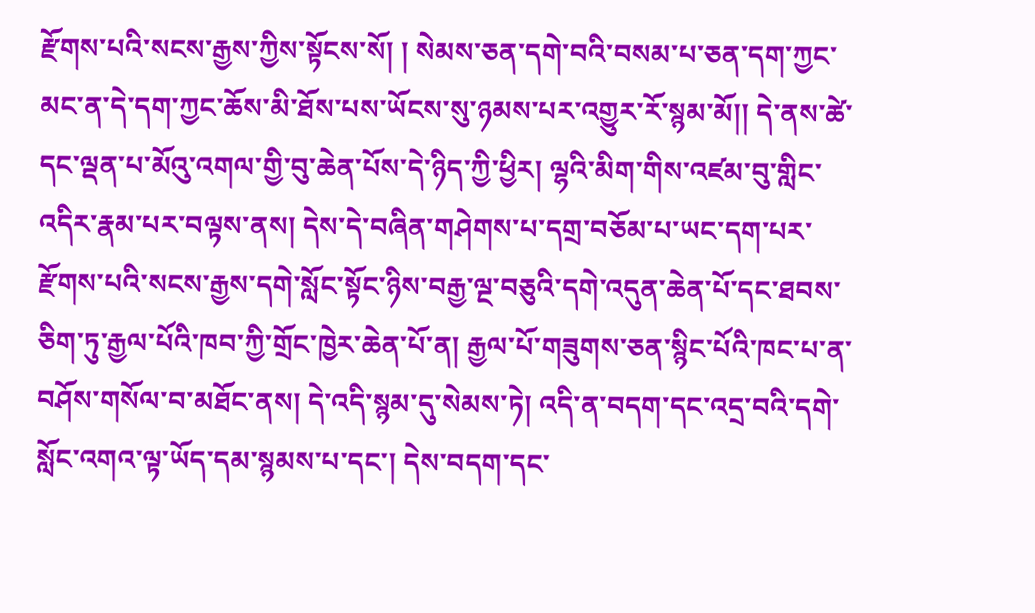རྫོགས་པའི་སངས་རྒྱས་ཀྱིས་སྟོངས་སོ། ། སེམས་ཅན་དགེ་བའི་བསམ་པ་ཅན་དག་ཀྱང་མང་ན་དེ་དག་ཀྱང་ཆོས་མི་ཐོས་པས་ཡོངས་སུ་ཉམས་པར་འགྱུར་རོ་སྙམ་མོ།། དེ་ནས་ཚེ་དང་ལྡན་པ་མོའུ་འགལ་གྱི་བུ་ཆེན་པོས་དེ་ཉིད་ཀྱི་ཕྱིར། ལྷའི་མིག་གིས་འཛམ་བུ་གླིང་འདིར་རྣམ་པར་བལྟས་ནས། དེས་དེ་བཞིན་གཤེགས་པ་དགྲ་བཅོམ་པ་ཡང་དག་པར་རྫོགས་པའི་སངས་རྒྱས་དགེ་སློང་སྟོང་ཉིས་བརྒྱ་ལྔ་བཅུའི་དགེ་འདུན་ཆེན་པོ་དང་ཐབས་ཅིག་ཏུ་རྒྱལ་པོའི་ཁབ་ཀྱི་གྲོང་ཁྱེར་ཆེན་པོ་ན། རྒྱལ་པོ་གཟུགས་ཅན་སྙིང་པོའི་ཁང་པ་ན་བཤོས་གསོལ་བ་མཐོང་ནས། དེ་འདི་སྙམ་དུ་སེམས་ཏེ། འདི་ན་བདག་དང་འདྲ་བའི་དགེ་སློང་འགའ་ལྟ་ཡོད་དམ་སྙམས་པ་དང་། དེས་བདག་དང་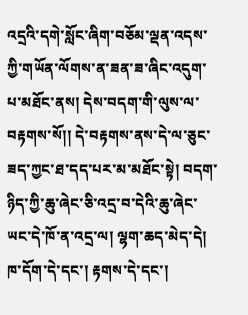འདྲའི་དགེ་སློང་ཞིག་བཅོམ་ལྡན་འདས་ཀྱི་གཡོན་ལོགས་ན་ཟན་ཟ་ཞིང་འདུག་པ་མཐོང་ནས། དེས་བདག་གི་ལུས་ལ་བརྟགས་སོ།། དེ་བརྟགས་ནས་དེ་ལ་ཅུང་ཟད་ཀྱང་ཐ་དད་པར་མ་མཐོང་སྟེ། བདག་ཉིད་ཀྱི་ཆུ་ཞེང་ཅི་འདྲ་བ་དེའི་ཆུ་ཞེང་ཡང་དེ་ཁོ་ན་འདྲ་ལ། ལྷག་ཆད་མེད་དེ། ཁ་དོག་དེ་དང་། རྟགས་དེ་དང་།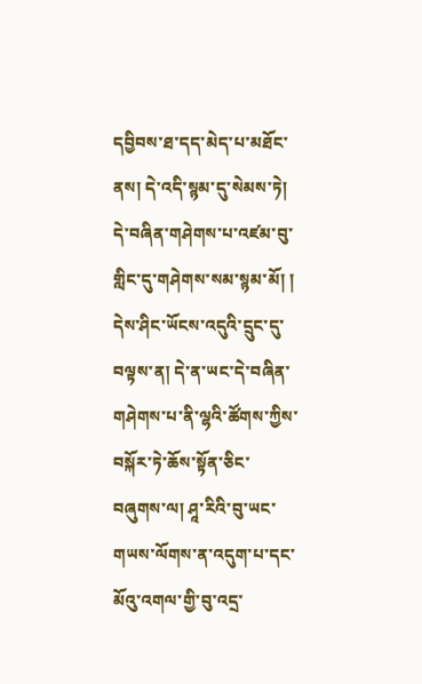དབྱིབས་ཐ་དད་མེད་པ་མཐོང་ནས། དེ་འདི་སྙམ་དུ་སེམས་ཏེ། དེ་བཞིན་གཤེགས་པ་འཛམ་བུ་གླིང་དུ་གཤེགས་སམ་སྙམ་མོ། ། དེས་ཤིང་ཡོངས་འདུའི་དྲུང་དུ་བལྟས་ན། དེ་ན་ཡང་དེ་བཞིན་གཤེགས་པ་ནི་ལྷའི་ཚོགས་ཀྱིས་བསྐོར་ཏེ་ཆོས་སྟོན་ཅིང་བཞུགས་ལ། ཤཱ་རིའི་བུ་ཡང་གཡས་ལོགས་ན་འདུག་པ་དང་མོའུ་འགལ་གྱི་བུ་འདྲ་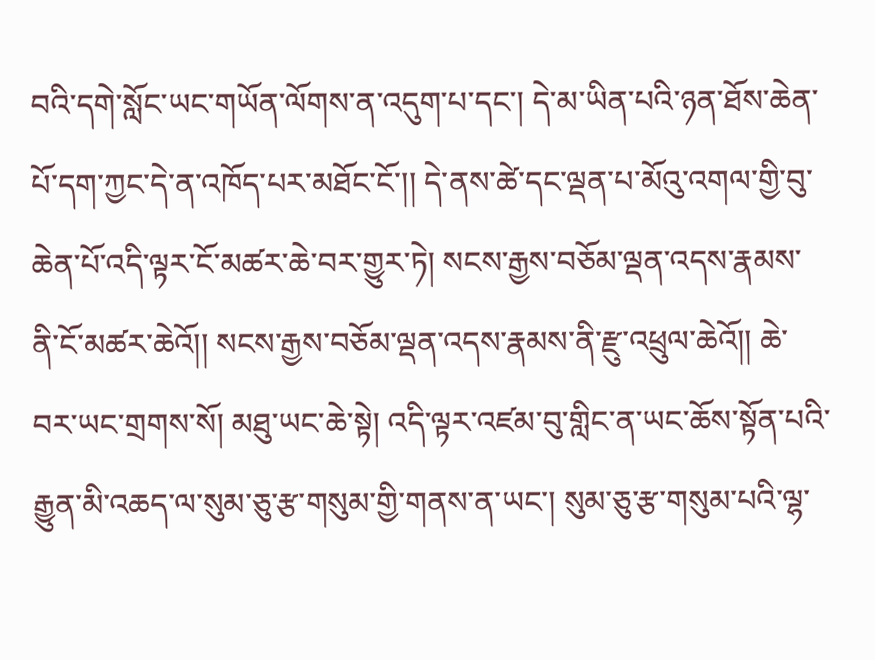བའི་དགེ་སློང་ཡང་གཡོན་ལོགས་ན་འདུག་པ་དང་། དེ་མ་ཡིན་པའི་ཉན་ཐོས་ཆེན་པོ་དག་ཀྱང་དེ་ན་འཁོད་པར་མཐོང་ངོ་།། དེ་ནས་ཚེ་དང་ལྡན་པ་མོའུ་འགལ་གྱི་བུ་ཆེན་པོ་འདི་ལྟར་ངོ་མཚར་ཆེ་བར་གྱུར་ཏེ། སངས་རྒྱས་བཅོམ་ལྡན་འདས་རྣམས་ནི་ངོ་མཚར་ཆེའོ།། སངས་རྒྱས་བཅོམ་ལྡན་འདས་རྣམས་ནི་རྫུ་འཕྲུལ་ཆེའོ།། ཆེ་བར་ཡང་གྲགས་སོ། མཐུ་ཡང་ཆེ་སྟེ། འདི་ལྟར་འཛམ་བུ་གླིང་ན་ཡང་ཆོས་སྟོན་པའི་རྒྱུན་མི་འཆད་ལ་སུམ་ཅུ་རྩ་གསུམ་གྱི་གནས་ན་ཡང་། སུམ་ཅུ་རྩ་གསུམ་པའི་ལྷ་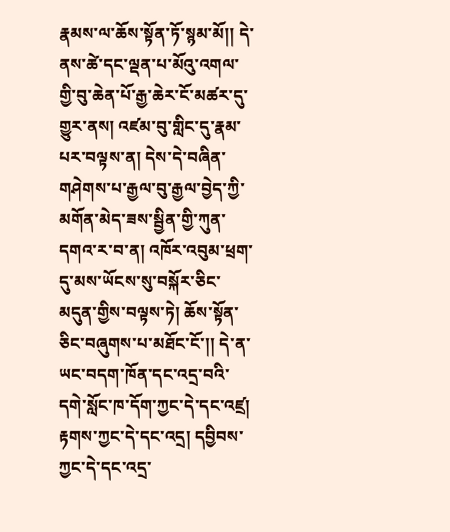རྣམས་ལ་ཆོས་སྟོན་ཏོ་སྙམ་མོ།། དེ་ནས་ཚེ་དང་ལྡན་པ་མོའུ་འགལ་གྱི་བུ་ཆེན་པོ་རྒྱ་ཆེར་ངོ་མཚར་དུ་གྱུར་ནས། འཛམ་བུ་གླིང་དུ་རྣམ་པར་བལྟས་ན། དེས་དེ་བཞིན་གཤེགས་པ་རྒྱལ་བུ་རྒྱལ་བྱེད་ཀྱི་མགོན་མེད་ཟས་སྦྱིན་གྱི་ཀུན་དགའ་ར་བ་ན། འཁོར་འབུམ་ཕྲག་དུ་མས་ཡོངས་སུ་བསྐོར་ཅིང་མདུན་གྱིས་བལྟས་ཏེ། ཆོས་སྟོན་ཅིང་བཞུགས་པ་མཐོང་ངོ་།། དེ་ན་ཡང་བདག་ཁོན་དང་འདྲ་བའི་དགེ་སློང་ཁ་དོག་ཀྱང་དེ་དང་འཛྲ། རྟགས་ཀྱང་དེ་དང་འདྲ། དབྱིབས་ཀྱང་དེ་དང་འདྲ་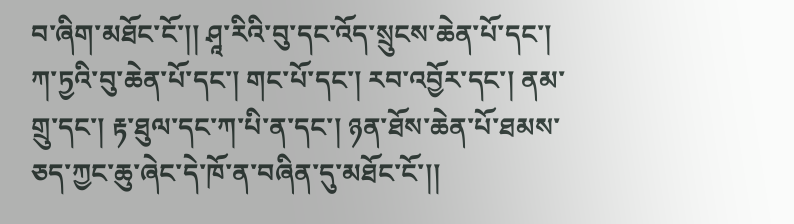བ་ཞིག་མཐོང་ངོ་།། ཤཱ་རིའི་བུ་དང་འོད་སྲུངས་ཆེན་པོ་དང་། ཀ་ཏྱའི་བུ་ཆེན་པོ་དང་། གང་པོ་དང་། རབ་འབྱོར་དང་། ནམ་གྲུ་དང་། རྟ་ཐུལ་དང་ཀ་པི་ན་དང་། ཉན་ཐོས་ཆེན་པོ་ཐམས་ཅད་ཀྱང་ཆུ་ཞེང་དེ་ཁོ་ན་བཞིན་དུ་མཐོང་ངོ་།།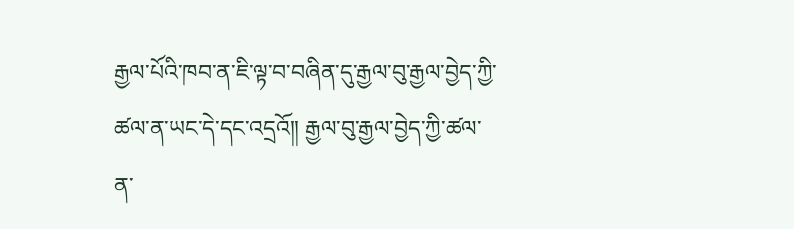རྒྱལ་པོའི་ཁབ་ན་ཇི་ལྟ་བ་བཞིན་དུ་རྒྱལ་བུ་རྒྱལ་བྱེད་ཀྱི་ཚལ་ན་ཡང་དེ་དང་འདྲའོ།། རྒྱལ་བུ་རྒྱལ་བྱེད་ཀྱི་ཚལ་ན་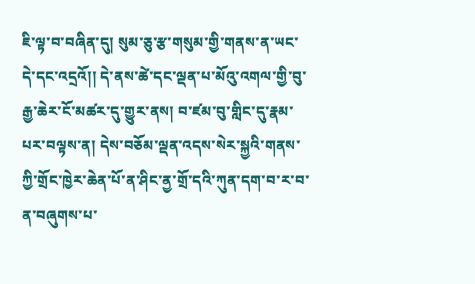ཇི་ལྟ་བ་བཞིན་དུ། སུམ་ཅུ་རྩ་གསུམ་གྱི་གནས་ན་ཡང་དེ་དང་འདྲའོ།། དེ་ནས་ཚེ་དང་ལྡན་པ་མོའུ་འགལ་གྱི་བུ་རྒྱ་ཆེར་ངོ་མཚར་དུ་གྱུར་ནས། བ་ཛམ་བུ་གླིང་དུ་རྣམ་པར་བལྟས་ན། དེས་བཅོམ་ལྡན་འདས་སེར་སྐྱའི་གནས་ཀྱི་གྲོང་ཁྱེར་ཆེན་པོ་ན་ཤིང་ནྱ་གྲོ་དའི་ཀུན་དག་བ་ར་བ་ན་བཞུགས་པ་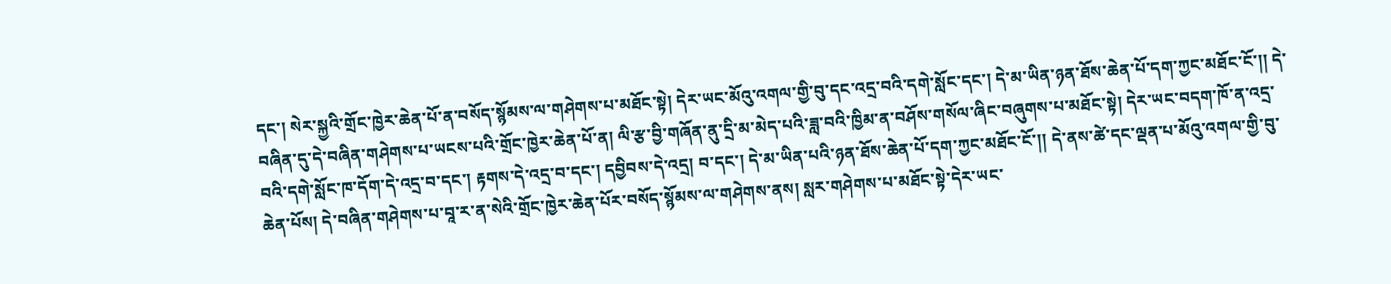དང་། སེར་སྐྱའི་གྲོང་ཁྱེར་ཆེན་པོ་ན་བསོད་སྙོམས་ལ་གཤེགས་པ་མཐོང་སྟེ། དེར་ཡང་མོའུ་འགལ་གྱི་བུ་དང་འདྲ་བའི་དགེ་སློང་དང་། དེ་མ་ཡིན་ཉན་ཐོས་ཆེན་པོ་དག་ཀྱང་མཐོང་ངོ་།། དེ་བཞིན་དུ་དེ་བཞིན་གཤེགས་པ་ཡངས་པའི་གྲོང་ཁྱེར་ཆེན་པོ་ན། ལི་རྩ་བྱི་གཞོན་ནུ་དྲི་མ་མེད་པའི་ཟླ་བའི་ཁྱིམ་ན་བཤོས་གསོལ་ཞིང་བཞུགས་པ་མཐོང་སྟེ། དེར་ཡང་བདག་ཁོ་ན་འདྲ་བའི་དགེ་སློང་ཁ་དོག་དེ་འདྲ་བ་དང་། རྟགས་དེ་འདྲ་བ་དང་། དབྱིབས་དེ་འདྲ། བ་དང་། དེ་མ་ཡིན་པའི་ཉན་ཐོས་ཆེན་པོ་དག་ཀྱང་མཐོང་ངོ་།། དེ་ནས་ཚེ་དང་ལྡན་པ་མོའུ་འགལ་གྱི་བུ་ཆེན་པོས། དེ་བཞིན་གཤེགས་པ་བཱ་ར་ན་སེའི་གྲོང་ཁྱེར་ཆེན་པོར་བསོད་སྙོམས་ལ་གཤེགས་ནས། སླར་གཤེགས་པ་མཐོང་སྟེ་དེར་ཡང་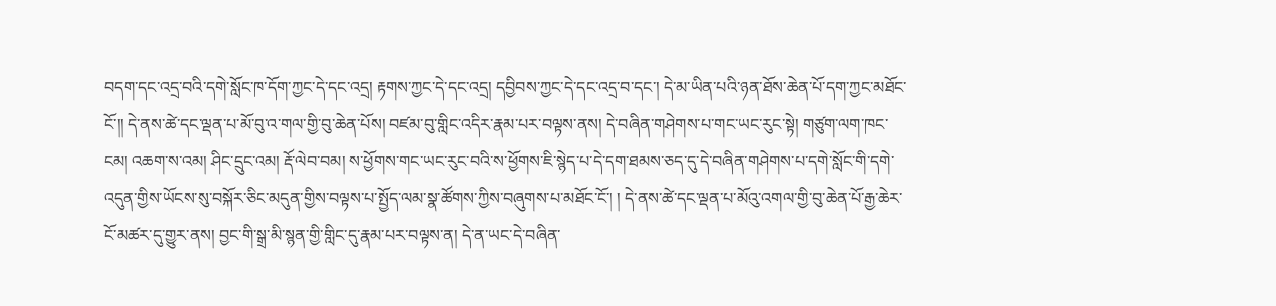བདག་དང་འདྲ་བའི་དགེ་སློང་ཁ་དོག་ཀྱང་དེ་དང་འདྲ། རྟགས་ཀྱང་དེ་དང་འདྲ། དབྱིབས་ཀྱང་དེ་དང་འདྲ་བ་དང་། དེ་མ་ཡིན་པའི་ཉན་ཐོས་ཆེན་པོ་དག་ཀྱང་མཐོང་ངོ་།། དེ་ནས་ཚེ་དང་ལྡན་པ་མོ་བུ་འ་གལ་གྱི་བུ་ཆེན་པོས། བཛམ་བུ་གླིང་འདིར་རྣམ་པར་བལྟས་ནས། དེ་བཞིན་གཤེགས་པ་གང་ཡང་རུང་སྟེ། གཙུག་ལག་ཁང་ངམ། འཆག་ས་འམ། ཤིང་དྲུང་འམ། རྡོ་ལེབ་བམ། ས་ཕྱོགས་གང་ཡང་རུང་བའི་ས་ཕྱོགས་ཇི་སྙེད་པ་དེ་དག་ཐམས་ཅད་དུ་དེ་བཞིན་གཤེགས་པ་དགེ་སློང་གི་དགེ་འདུན་གྱིས་ཡོངས་སུ་བསྐོར་ཅིང་མདུན་གྱིས་བལྟས་པ་སྤྱོད་ལམ་སྣ་ཚོགས་ཀྱིས་བཞུགས་པ་མཐོང་ངོ་། ། དེ་ནས་ཚེ་དང་ལྡན་པ་མོའུ་འགལ་གྱི་བུ་ཆེན་པོ་རྒྱ་ཆེར་ངོ་མཚར་དུ་གྱུར་ནས། བྱང་གི་སྒྲ་མི་སྙན་གྱི་གླིང་དུ་རྣམ་པར་བལྟས་ན། དེ་ན་ཡང་དེ་བཞིན་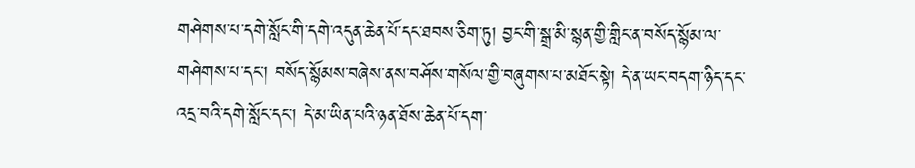གཤེགས་པ་དགེ་སློང་གི་དགེ་འདུན་ཆེན་པོ་དང་ཐབས་ཅིག་ཏུ། བྱང་གི་སྒྲ་མི་སྙན་གྱི་གླིང་ན་བསོད་སྙོམ་ལ་གཤེགས་པ་དང་། བསོད་སྙོམས་བཞེས་ནས་བཤོས་གསོལ་གྱི་བཞུགས་པ་མཐོང་སྟེ། དེ་ན་ཡང་བདག་ཉིད་དང་འདྲ་བའི་དགེ་སློང་དང་། དེ་མ་ཡིན་པའི་ཉན་ཐོས་ཆེན་པོ་དག་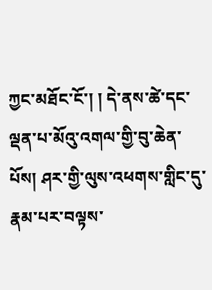ཀྱང་མཐོང་ངོ་། ། དེ་ནས་ཚེ་དང་ལྡན་པ་མོའུ་འགལ་གྱི་བུ་ཆེན་པོས། ཤར་གྱི་ལུས་འཕགས་གླིང་དུ་རྣམ་པར་བལྟས་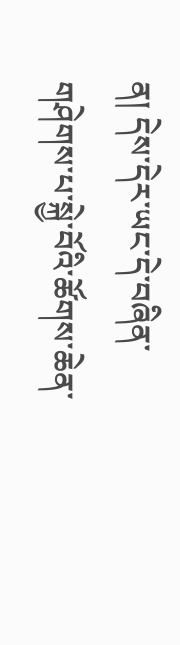ན། དེས་དེར་ཡང་དེ་བཞིན་གཤེགས་པ་སྐྱེ་བོའི་ཚོགས་ཆེན་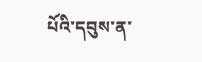པོའི་དབུས་ན་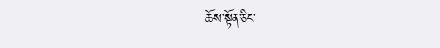ཆོས་སྟོན་ཅིང་